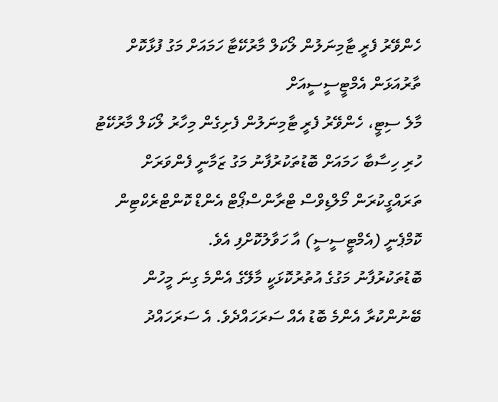ހެންވޭރު ފެރީ ޓާމިނަލުން ލޯކަލް މާރުކޭޓާ ހަމައަށް މަގު ފުޅާކޮށް ތާރުއަޅަން އެމްޓީސީސީއަށް
މާލެ ސިޓީ، ހެންވޭރު ފެރީ ޓާމިނަލުން ފެށިގެން މިހާރު ލޯކަލް މާރުކޭޓު ހުރި ހިސާބާ ހަމައަށް ބޮޑުތަކުރުފާނު މަގު ޒަމާނީ ފެންވަރަށް ތަރައްގީކުރަން މޯލްޑިވްސް ޓްރާންސްޕޯޓް އެންޑް ކޮންޓްރެކްޓިން ކޮމްޕެނީ (އެމްޓީސީސީ) އާ ހަވާލުކޮށްފި އެވެ.
ބޮޑުތަކުރުފާނު މަގުގެ އުތުރުކޮޅަކީ މާލޭގެ އެންމެ ގިނަ މީހުން ބޭނުންކުރާ އެންމެ ބޮޑު އެއް ސަރަހައްދެވެ. އެ ސަރަހައްދު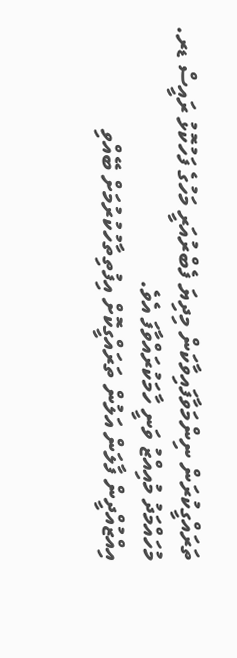ތަރައްގީކުރަން ނިންމަވާފައިވާކަން މިދިޔަ ފެބްރުއަރީ މަހުގެ ފަހުކޮޅު ރައީސް ޑރ. މުހައްމަދު މުއިއްޒު ވަނީ ހާމަކުރައްވާފަ އެވެ.
އިއްޒުއްދީން ފާލަން އަލުން ތަރައްގީކޮށް އިފުތިތާހުކުރުމަށް ބޭއްވި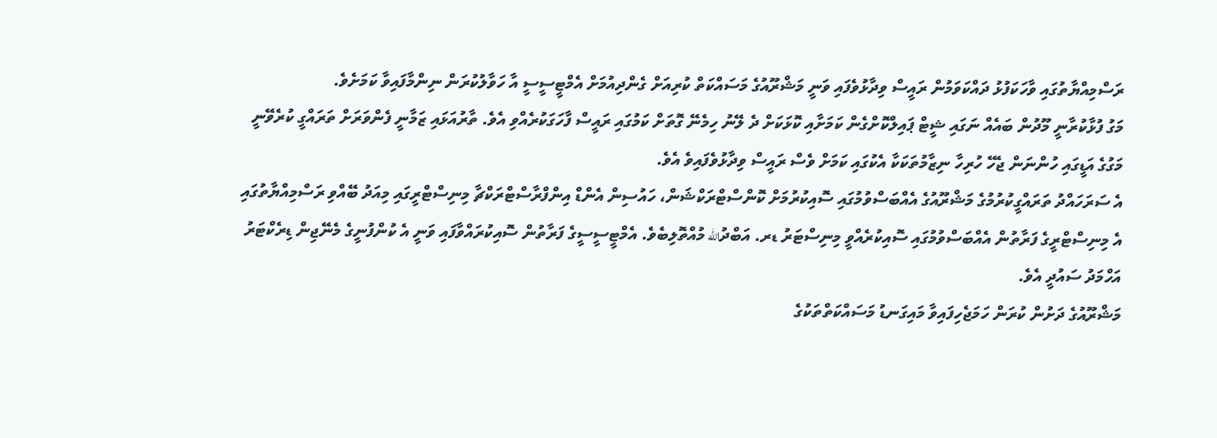ރަސްމިއްޔާތުގައި ވާހަކަފުޅު ދައްކަވަމުން ރައީސް ވިދާޅުވެފައި ވަނީ މަޝްރޫއުގެ މަސައްކަތް ކުރިއަށް ގެންދިއުމަށް އެމްޓީސީސީ އާ ހަވާލުކުރަން ނިންމާފައިވާ ކަމަށެވެ.
މަގު ފުޅާކުރާނީ މޫދުން ބައެއް ނަގައި ޝީޓް ޕައިލްކޮށްގެން ކަމަށާއި ކޮޅަކަށް ދެ ލޭނު ހިމެނޭ ގޮތަށް ކަމުގައި ރައީސް ފާހަގަކުރެއްވި އެވެ. ތާރުއަޅައި ޒަމާނީ ފެންވަރަށް ތަރައްގީ ކުރެވޭނީ މަގުގެ އަޑީގައި ހުންނަން ޖެހޭ ހުރިހާ ނިޒާމުތަކަކާ އެކުގައި ކަމަށް ވެސް ރައީސް ވިދާޅުވެފައިވެ އެވެ.
އެ ސަރަހައްދު ތަރައްގީކުރުމުގެ މަޝްރޫއުގެ އެއްބަސްވުމުގައި ސޮއިކުރުމަށް ކޮންސްޓްރަކްޝަން، ހައުސިން އެންޑް އިންފްރާސްޓްރަކްޗާ މިނިސްޓްރީގައި މިއަދު ބޭއްވި ރަސްމިއްޔާތުގައި އެ މިނިސްޓްރީގެ ފަރާތުން އެއްބަސްވުމުގައި ސޮއިކުރެއްވީ މިނިސްޓަރު ޑރ. އަބްދުالله މުއްތޮލިބެވެ. އެމްޓީސީސީގެ ފަރާތުން ސޮއިކުރައްވާފައި ވަނީ އެ ކުންފުނީގެ މެނޭޖިން ޑިރެކްޓަރު އަހްމަދު ސައުދީ އެވެ.
މަޝްރޫއުގެ ދަށުން ކުރަން ހަމަޖެހިފައިވާ މައިގަނޑު މަސައްކަތްތަކުގެ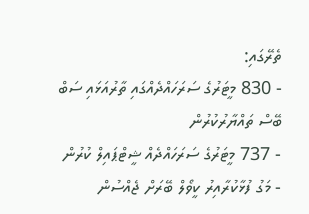ތެރޭގައި:
- 830 މީޓަރުގެ ސަރަހައްދެއްގައި ތާރުއަޅައި ސަބް ބޭސް ތައްޔާރުކުރުން
- 737 މީޓަރުގެ ސަރަހައްދެއް ޝީޓްޕައިލް ކުރުން
- މަގު ފުޅާކުރާއިރު ކީވޯލް ބޭރަށް ޖެއްސުން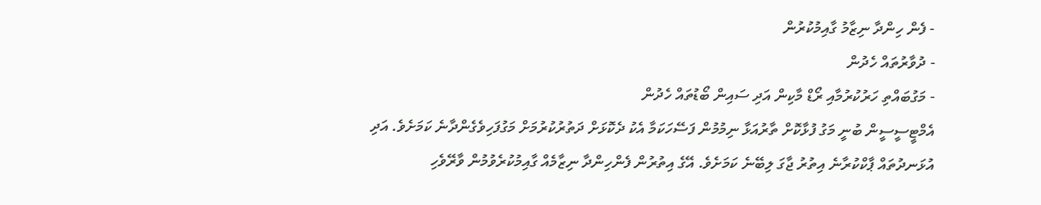- ފެން ހިންދާ ނިޒާމު ގާއިމުކުރުން
- ދުވާރުތައް ހެދުން
- މަގުބައްތި ހަރުކުރުމާއި ރޯޑް މާކިން އަދި ސައިން ބޯޑުތައް ހެދުން
އެމްޓީސީސީން ބުނީ މަގު ފުޅާކޮށް ތާރުއަޅާ ނިމުމުން ފަސޭހަކަމާ އެކު ދެކޮޅަށް ދަތުރުކުރުމަށް މަގުފަހިވެގެންދާނެ ކަމަށެވެ. އަދި އުޅަނދުތައް ޕާކްކުރާނެ އިތުރު ޖާގަ ލިބޭނެ ކަމަށެވެ. އޭގެ އިތުރުން ފެންހިންދާ ނިޒާމެއް ގާއިމުކުރެވުމުން ވާރޭވެހި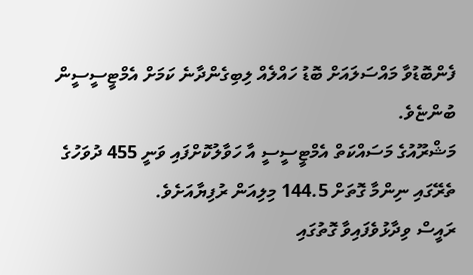ފެންބޮޑުވާ މައްސަލައަށް ބޮޑު ހައްލެއް ލިބިގެންދާނެ ކަމަށް އެމްޓީސީސީން ބުންޏެވެ.
މަޝްރޫއުގެ މަސައްކަތް އެމްޓީސީސީ އާ ހަވާލުކޮށްފައި ވަނީ 455 ދުވަހުގެ ތެރޭގައި ނިންމާ ގޮތަށް 144.5 މިލިއަން ރުފިޔާއަށެވެ.
ރައީސް ވިދާޅުވެފައިވާ ގޮތުގައި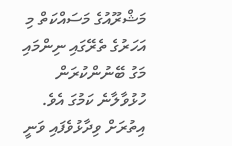މަޝްރޫއުގެ މަސައްކަތް މި އަހަރުގެ ތެރޭގައި ނިންމައި މަގު ބޭނުންކުރަން ހުޅުވާލާނެ ކަމުގަ އެވެ.
އިތުރަށް ވިދާޅުވެފައި ވަނީ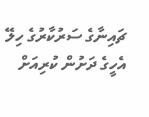ޗައިނާގެ ސަރުކާރުގެ ހިލޭ އެހީގެ ދަށުން ކުރިއަށް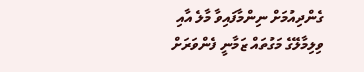ގެންދިއުމަށް ނިންމާފައިވާ މާލެ އާއި ވިލިމާލޭގެ މަގުތައް ޒަމާނީ ފެންވަރަށް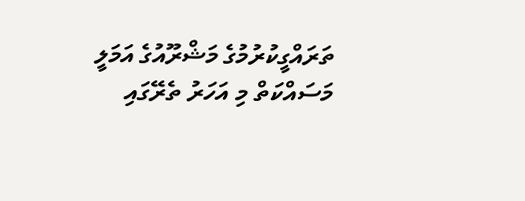ތަރައްގީކުރުމުގެ މަޝްރޫއުގެ އަމަލީ މަސައްކަތް މި އަހަރު ތެރޭގައި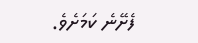ފެށޭނެ ކަމަށެވެ.